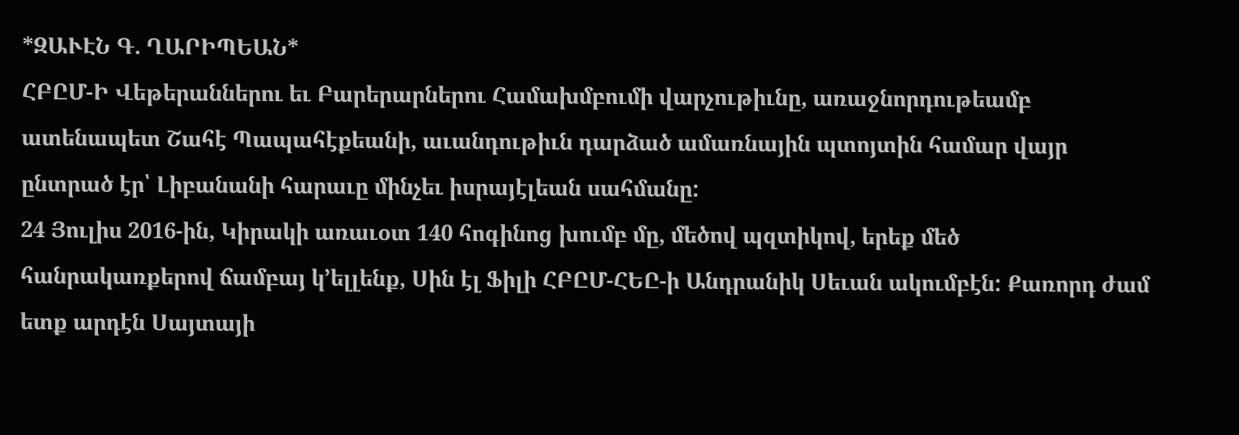*ԶԱՒԷՆ Գ. ՂԱՐԻՊԵԱՆ*
ՀԲԸՄ-Ի Վեթերաններու եւ Բարերարներու Համախմբումի վարչութիւնը, առաջնորդութեամբ ատենապետ Շահէ Պապահէքեանի, աւանդութիւն դարձած ամառնային պտոյտին համար վայր ընտրած էր՝ Լիբանանի հարաւը մինչեւ իսրայէլեան սահմանը:
24 Յուլիս 2016-ին, Կիրակի առաւօտ 140 հոգինոց խումբ մը, մեծով պզտիկով, երեք մեծ հանրակառքերով ճամբայ կ’ելլենք, Սին էլ Ֆիլի ՀԲԸՄ-ՀԵԸ-ի Անդրանիկ Սեւան ակումբէն: Քառորդ ժամ ետք արդէն Սայտայի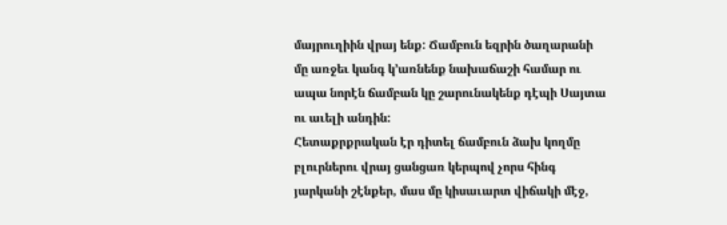մայրուղիին վրայ ենք: Ճամբուն եզրին ծաղարանի մը առջեւ կանգ կ’առնենք նախաճաշի համար ու ապա նորէն ճամբան կը շարունակենք դէպի Սայտա ու աւելի անդին:
Հետաքրքրական էր դիտել ճամբուն ձախ կողմը բլուրներու վրայ ցանցառ կերպով չորս հինգ յարկանի շէնքեր, մաս մը կիսաւարտ վիճակի մէջ,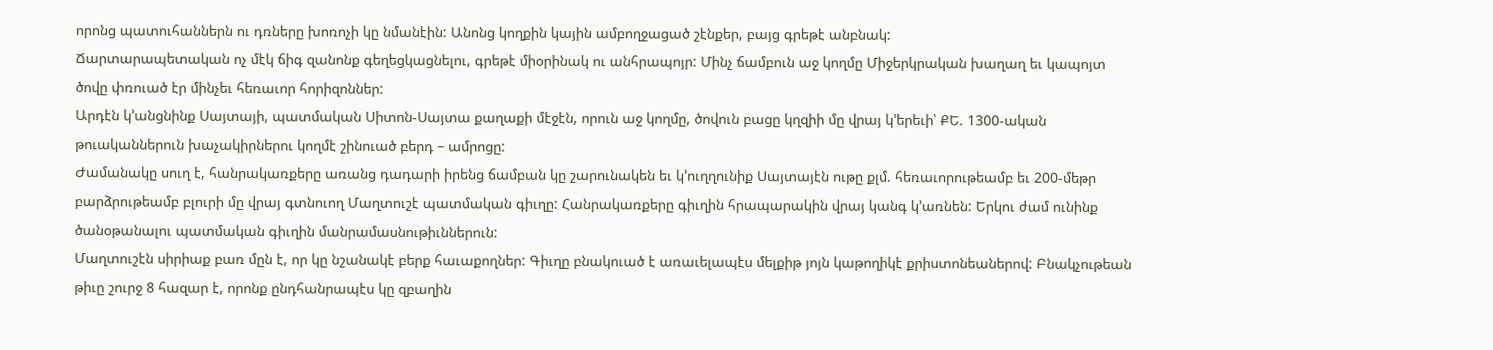որոնց պատուհաններն ու դռները խոռոչի կը նմանէին: Անոնց կողքին կային ամբողջացած շէնքեր, բայց գրեթէ անբնակ:
Ճարտարապետական ոչ մէկ ճիգ զանոնք գեղեցկացնելու, գրեթէ միօրինակ ու անհրապոյր: Մինչ ճամբուն աջ կողմը Միջերկրական խաղաղ եւ կապոյտ ծովը փռուած էր մինչեւ հեռաւոր հորիզոններ:
Արդէն կ’անցնինք Սայտայի, պատմական Սիտոն-Սայտա քաղաքի մէջէն, որուն աջ կողմը, ծովուն բացը կղզիի մը վրայ կ’երեւի՝ ՔԵ. 1300-ական թուականներուն խաչակիրներու կողմէ շինուած բերդ – ամրոցը:
Ժամանակը սուղ է, հանրակառքերը առանց դադարի իրենց ճամբան կը շարունակեն եւ կ’ուղղունիք Սայտայէն ութը քլմ. հեռաւորութեամբ եւ 200-մեթր բարձրութեամբ բլուրի մը վրայ գտնուող Մաղտուշէ պատմական գիւղը: Հանրակառքերը գիւղին հրապարակին վրայ կանգ կ’առնեն: Երկու ժամ ունինք ծանօթանալու պատմական գիւղին մանրամասնութիւններուն:
Մաղտուշէն սիրիաք բառ մըն է, որ կը նշանակէ բերք հաւաքողներ: Գիւղը բնակուած է առաւելապէս մելքիթ յոյն կաթողիկէ քրիստոնեաներով: Բնակչութեան թիւը շուրջ 8 հազար է, որոնք ընդհանրապէս կը զբաղին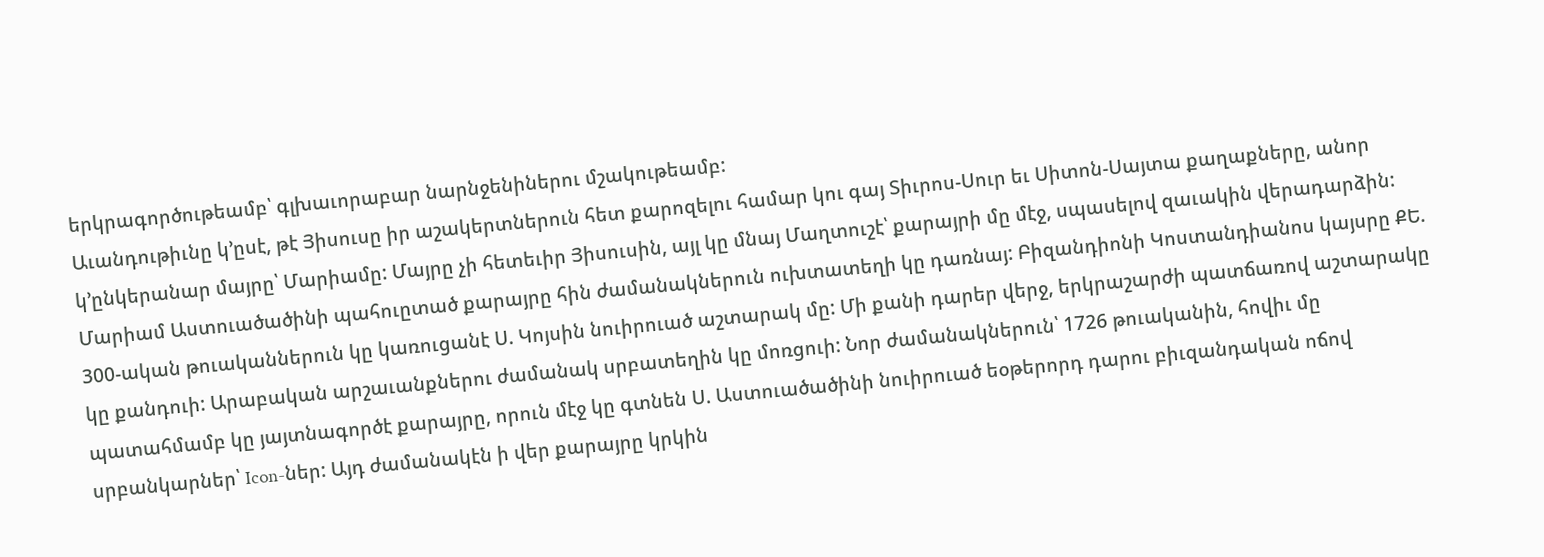երկրագործութեամբ՝ գլխաւորաբար նարնջենիներու մշակութեամբ:
Աւանդութիւնը կ’ըսէ, թէ Յիսուսը իր աշակերտներուն հետ քարոզելու համար կու գայ Տիւրոս-Սուր եւ Սիտոն-Սայտա քաղաքները, անոր կ’ընկերանար մայրը՝ Մարիամը: Մայրը չի հետեւիր Յիսուսին, այլ կը մնայ Մաղտուշէ՝ քարայրի մը մէջ, սպասելով զաւակին վերադարձին:
Մարիամ Աստուածածինի պահուըտած քարայրը հին ժամանակներուն ուխտատեղի կը դառնայ: Բիզանդիոնի Կոստանդիանոս կայսրը ՔԵ. 300-ական թուականներուն կը կառուցանէ Ս. Կոյսին նուիրուած աշտարակ մը: Մի քանի դարեր վերջ, երկրաշարժի պատճառով աշտարակը կը քանդուի: Արաբական արշաւանքներու ժամանակ սրբատեղին կը մոռցուի: Նոր ժամանակներուն՝ 1726 թուականին, հովիւ մը պատահմամբ կը յայտնագործէ քարայրը, որուն մէջ կը գտնեն Ս. Աստուածածինի նուիրուած եօթերորդ դարու բիւզանդական ոճով սրբանկարներ՝ Icon-ներ: Այդ ժամանակէն ի վեր քարայրը կրկին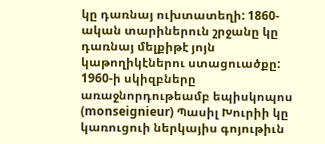կը դառնայ ուխտատեղի: 1860-ական տարիներուն շրջանը կը դառնայ մելքիթէ յոյն կաթողիկէներու ստացուածքը:
1960-ի սկիզբները առաջնորդութեամբ եպիսկոպոս (monseignieur) Պասիլ Խուրիի կը կառուցուի ներկայիս գոյութիւն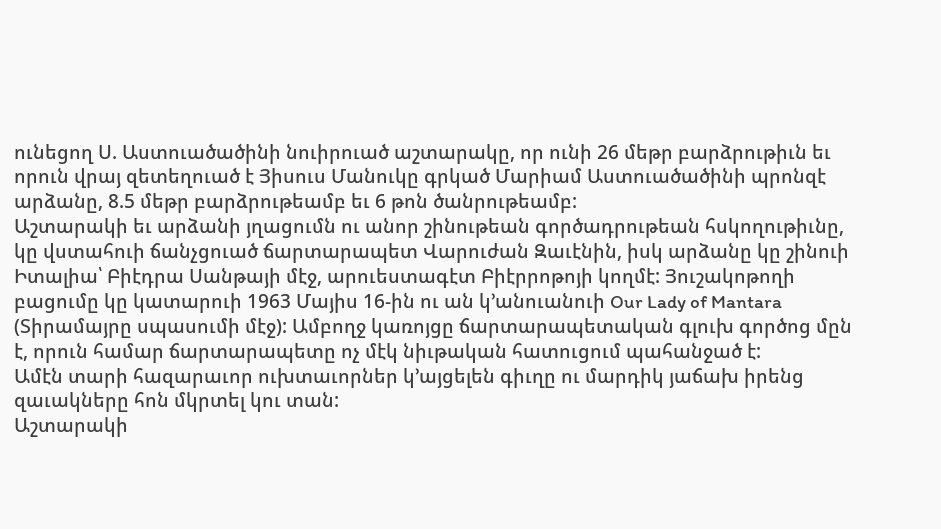ունեցող Ս. Աստուածածինի նուիրուած աշտարակը, որ ունի 26 մեթր բարձրութիւն եւ որուն վրայ զետեղուած է Յիսուս Մանուկը գրկած Մարիամ Աստուածածինի պրոնզէ արձանը, 8.5 մեթր բարձրութեամբ եւ 6 թոն ծանրութեամբ:
Աշտարակի եւ արձանի յղացումն ու անոր շինութեան գործադրութեան հսկողութիւնը, կը վստահուի ճանչցուած ճարտարապետ Վարուժան Զաւէնին, իսկ արձանը կը շինուի Իտալիա՝ Բիէդրա Սանթայի մէջ, արուեստագէտ Բիէրրոթոյի կողմէ: Յուշակոթողի բացումը կը կատարուի 1963 Մայիս 16-ին ու ան կ’անուանուի Our Lady of Mantara (Տիրամայրը սպասումի մէջ): Ամբողջ կառոյցը ճարտարապետական գլուխ գործոց մըն է, որուն համար ճարտարապետը ոչ մէկ նիւթական հատուցում պահանջած է:
Ամէն տարի հազարաւոր ուխտաւորներ կ’այցելեն գիւղը ու մարդիկ յաճախ իրենց զաւակները հոն մկրտել կու տան:
Աշտարակի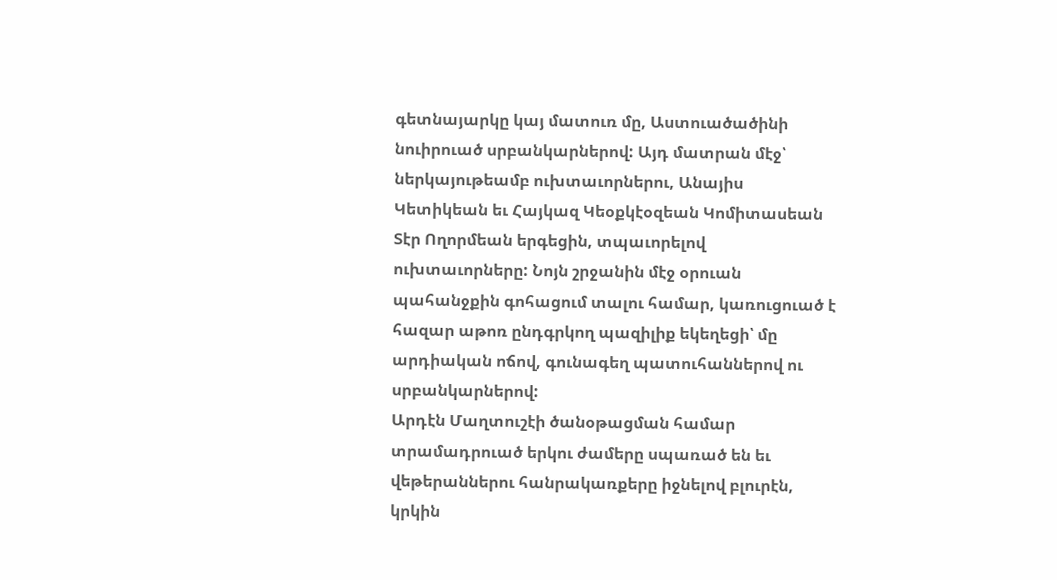գետնայարկը կայ մատուռ մը, Աստուածածինի նուիրուած սրբանկարներով: Այդ մատրան մէջ՝ ներկայութեամբ ուխտաւորներու, Անայիս Կետիկեան եւ Հայկազ Կեօքկէօզեան Կոմիտասեան Տէր Ողորմեան երգեցին, տպաւորելով ուխտաւորները: Նոյն շրջանին մէջ օրուան պահանջքին գոհացում տալու համար, կառուցուած է հազար աթոռ ընդգրկող պազիլիք եկեղեցի՝ մը արդիական ոճով, գունագեղ պատուհաններով ու սրբանկարներով:
Արդէն Մաղտուշէի ծանօթացման համար տրամադրուած երկու ժամերը սպառած են եւ վեթերաններու հանրակառքերը իջնելով բլուրէն, կրկին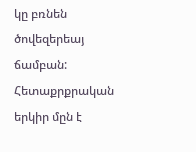կը բռնեն ծովեզերեայ ճամբան:
Հետաքրքրական երկիր մըն է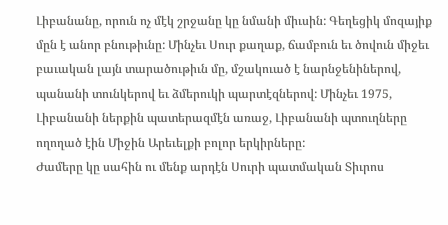Լիբանանը, որուն ոչ մէկ շրջանը կը նմանի միւսին: Գեղեցիկ մոզայիք մըն է անոր բնութիւնը: Մինչեւ Սուր քաղաք, ճամբուն եւ ծովուն միջեւ բաւական լայն տարածութիւն մը, մշակուած է նարնջենիներով, պանանի տունկերով եւ ձմերուկի պարտէզներով: Մինչեւ 1975, Լիբանանի ներքին պատերազմէն առաջ, Լիբանանի պտուղները ողողած էին Միջին Արեւելքի բոլոր երկիրները:
Ժամերը կը սահին ու մենք արդէն Սուրի պատմական Տիւրոս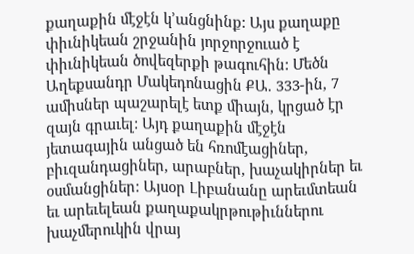քաղաքին մէջէն կ’անցնինք: Այս քաղաքը փիւնիկեան շրջանին յորջորջուած է փիւնիկեան ծովեզերքի թագուհին: Մեծն Աղեքսանդր Մակեդոնացին ՔԱ. 333-ին, 7 ամիսներ պաշարելէ ետք միայն, կրցած էր զայն գրաւել: Այդ քաղաքին մէջէն յետագային անցած են հռոմէացիներ, բիւզանդացիներ, արաբներ, խաչակիրներ եւ օսմանցիներ: Այսօր Լիբանանը արեւմտեան եւ արեւելեան քաղաքակրթութիւններու խաչմերուկին վրայ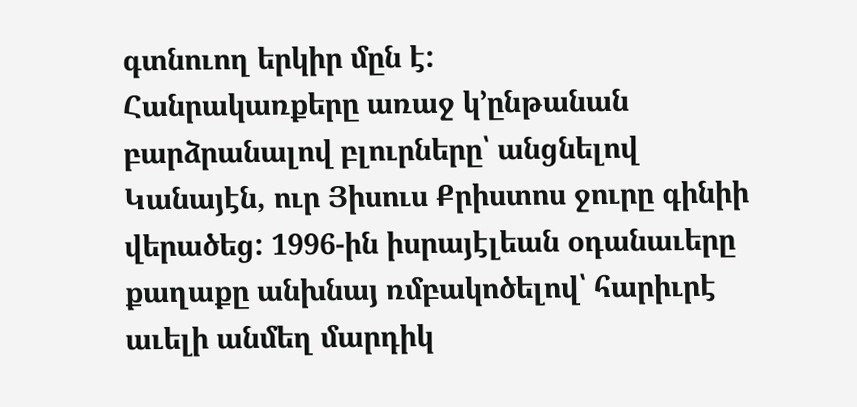գտնուող երկիր մըն է:
Հանրակառքերը առաջ կ’ընթանան բարձրանալով բլուրները՝ անցնելով Կանայէն, ուր Յիսուս Քրիստոս ջուրը գինիի վերածեց: 1996-ին իսրայէլեան օդանաւերը քաղաքը անխնայ ռմբակոծելով՝ հարիւրէ աւելի անմեղ մարդիկ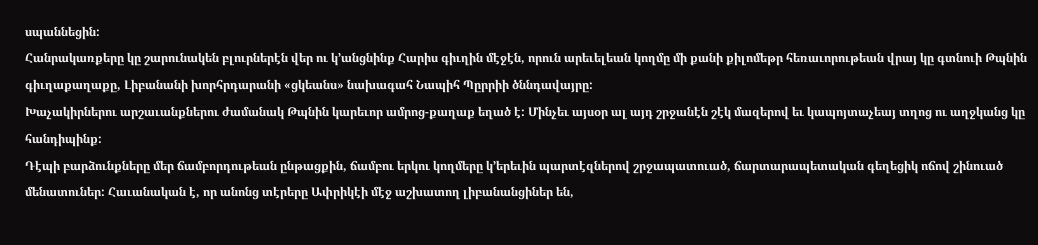սպաննեցին:
Հանրակառքերը կը շարունակեն բլուրներէն վեր ու կ’անցնինք Հարիս գիւղին մէջէն, որուն արեւելեան կողմը մի քանի քիլոմեթր հեռաւորութեան վրայ կը գտնուի Թպնին գիւղաքաղաքը, Լիբանանի խորհրդարանի «ցկեանս» նախագահ Նապիհ Պըրրիի ծննդավայրը:
Խաչակիրներու արշաւանքներու ժամանակ Թպնին կարեւոր ամրոց-քաղաք եղած է: Մինչեւ այսօր ալ այդ շրջանէն շէկ մազերով եւ կապոյտաչեայ տղոց ու աղջկանց կը հանդիպինք:
Դէպի բարձունքները մեր ճամբորդութեան ընթացքին, ճամբու երկու կողմերը կ’երեւին պարտէզներով շրջապատուած, ճարտարապետական գեղեցիկ ոճով շինուած մենատուներ: Հաւանական է, որ անոնց տէրերը Ափրիկէի մէջ աշխատող լիբանանցիներ են,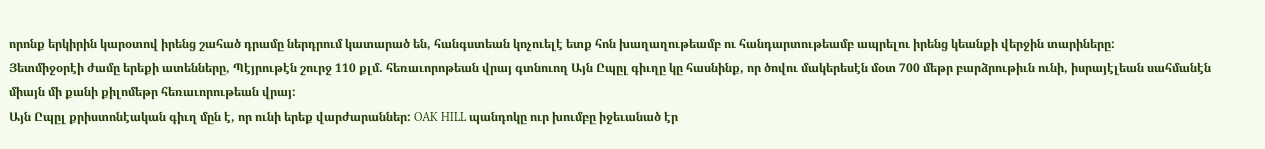որոնք երկիրին կարօտով իրենց շահած դրամը ներդրում կատարած են, հանգստեան կոչուելէ ետք հոն խաղաղութեամբ ու հանդարտութեամբ ապրելու իրենց կեանքի վերջին տարիները:
Յետմիջօրէի ժամը երեքի ատենները, Պէյրութէն շուրջ 110 քլմ. հեռաւորոթեան վրայ գտնուող Այն Ըպըլ գիւղը կը հասնինք, որ ծովու մակերեսէն մօտ 700 մեթր բարձրութիւն ունի, իսրայէլեան սահմանէն միայն մի քանի քիլոմեթր հեռաւորութեան վրայ:
Այն Ըպըլ քրիստոնէական գիւղ մըն է, որ ունի երեք վարժարաններ: OAK HILL պանդոկը ուր խումբը իջեւանած էր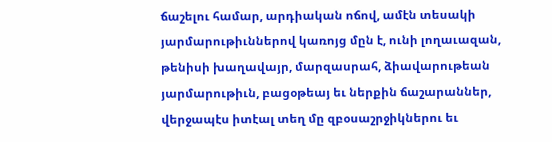ճաշելու համար, արդիական ոճով, ամէն տեսակի յարմարութիւններով կառոյց մըն է, ունի լողաւազան, թենիսի խաղավայր, մարզասրահ, ձիավարութեան յարմարութիւն, բացօթեայ եւ ներքին ճաշարաններ, վերջապէս իտէալ տեղ մը զբօսաշրջիկներու եւ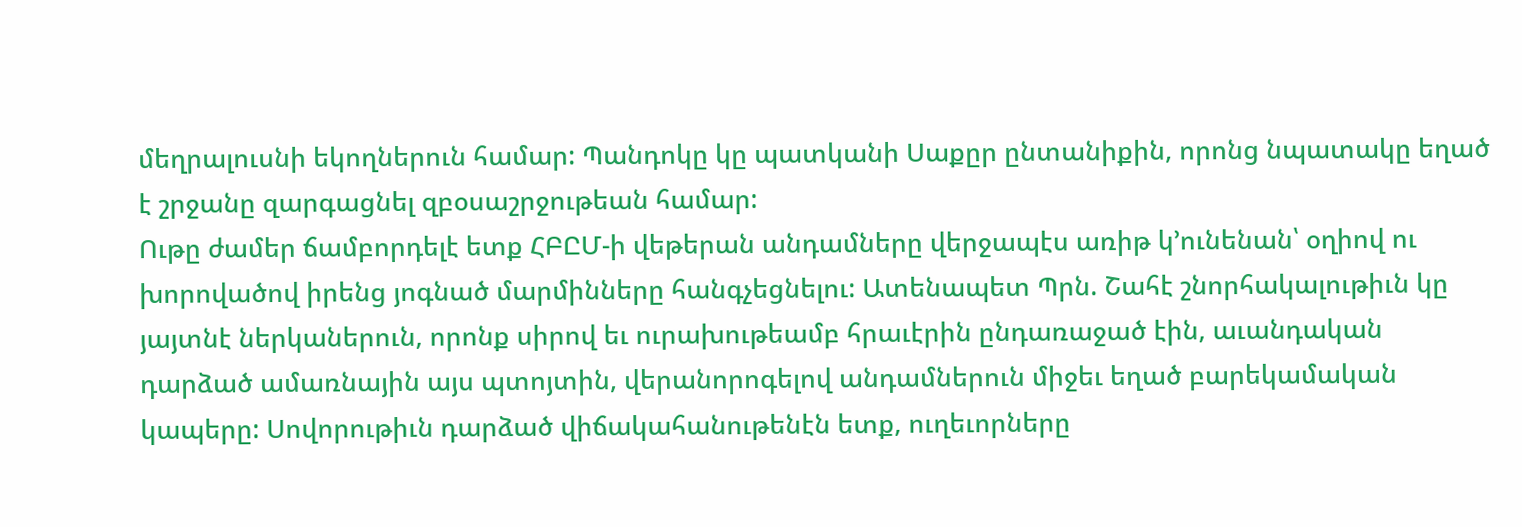մեղրալուսնի եկողներուն համար: Պանդոկը կը պատկանի Սաքըր ընտանիքին, որոնց նպատակը եղած է շրջանը զարգացնել զբօսաշրջութեան համար:
Ութը ժամեր ճամբորդելէ ետք ՀԲԸՄ-ի վեթերան անդամները վերջապէս առիթ կ’ունենան՝ օղիով ու խորովածով իրենց յոգնած մարմինները հանգչեցնելու: Ատենապետ Պրն. Շահէ շնորհակալութիւն կը յայտնէ ներկաներուն, որոնք սիրով եւ ուրախութեամբ հրաւէրին ընդառաջած էին, աւանդական դարձած ամառնային այս պտոյտին, վերանորոգելով անդամներուն միջեւ եղած բարեկամական կապերը: Սովորութիւն դարձած վիճակահանութենէն ետք, ուղեւորները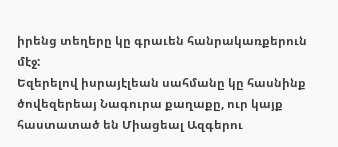իրենց տեղերը կը գրաւեն հանրակառքերուն մէջ:
Եզերելով իսրայէլեան սահմանը կը հասնինք ծովեզերեայ Նագուրա քաղաքը, ուր կայք հաստատած են Միացեալ Ազգերու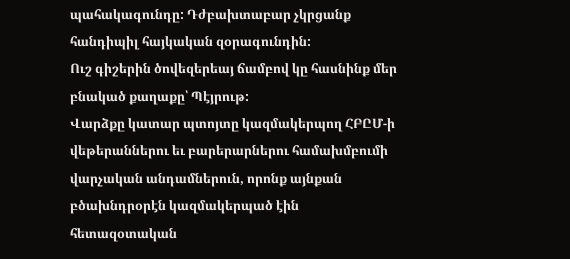պահակագունդը: Դժբախտաբար չկրցանք հանդիպիլ հայկական զօրագունդին:
Ուշ գիշերին ծովեզերեայ ճամբով կը հասնինք մեր բնակած քաղաքը՝ Պէյրութ:
Վարձքը կատար պտոյտը կազմակերպող ՀԲԸՄ-ի վեթերաններու եւ բարերարներու համախմբումի վարչական անդամներուն, որոնք այնքան բծախնդրօրէն կազմակերպած էին հետազօտական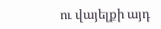ու վայելքի այդ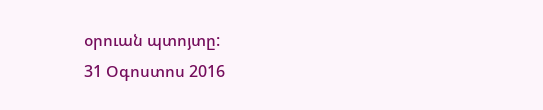օրուան պտոյտը:
31 Օգոստոս 2016